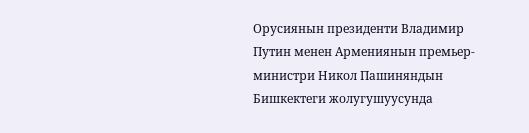Орусиянын президенти Владимир Путин менен Армениянын премьер-министри Никол Пашиняндын Бишкектеги жолугушуусунда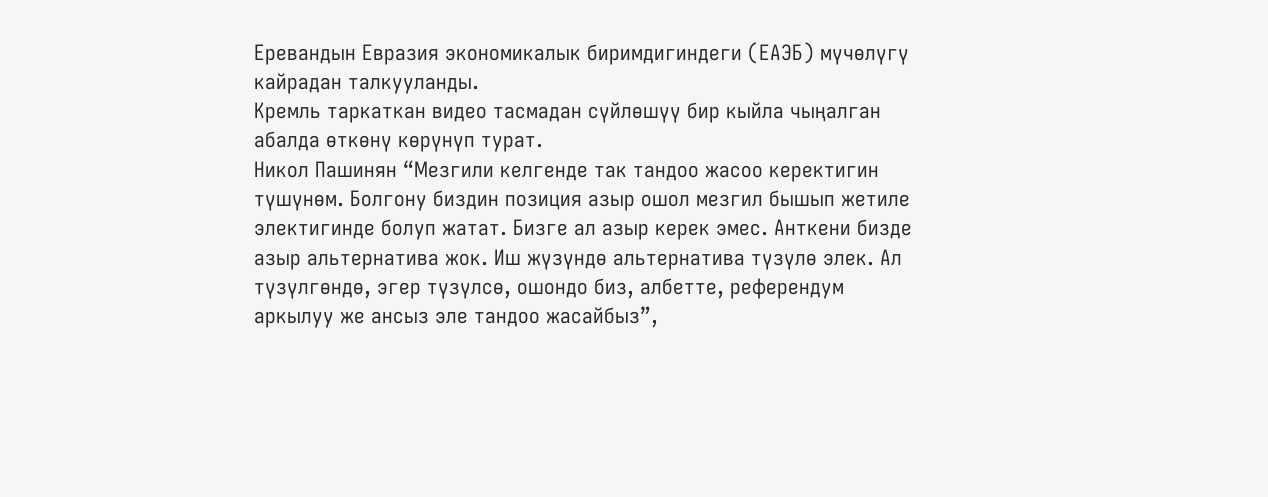Еревандын Евразия экономикалык биримдигиндеги (ЕАЭБ) мүчөлүгү кайрадан талкууланды.
Кремль таркаткан видео тасмадан сүйлөшүү бир кыйла чыңалган абалда өткөнү көрүнүп турат.
Никол Пашинян “Мезгили келгенде так тандоо жасоо керектигин түшүнөм. Болгону биздин позиция азыр ошол мезгил бышып жетиле электигинде болуп жатат. Бизге ал азыр керек эмес. Анткени бизде азыр альтернатива жок. Иш жүзүндө альтернатива түзүлө элек. Ал түзүлгөндө, эгер түзүлсө, ошондо биз, албетте, референдум аркылуу же ансыз эле тандоо жасайбыз”,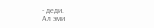- деди.
Ал эми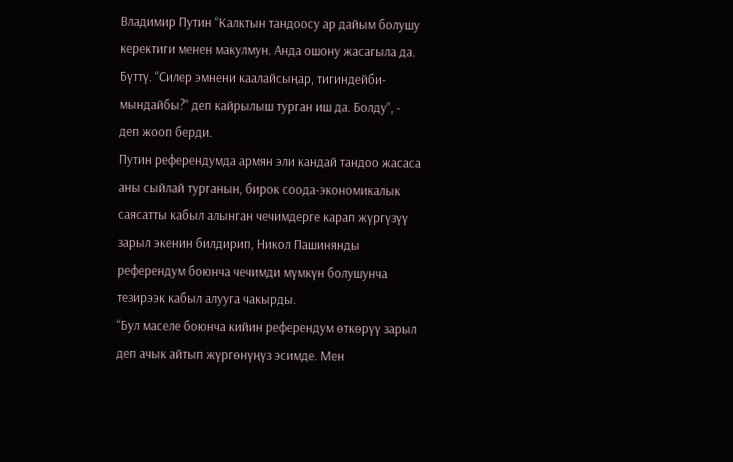Владимир Путин “Калктын тандоосу ар дайым болушу керектиги менен макулмун. Анда ошону жасагыла да. Бүттү. “Силер эмнени каалайсыңар, тигиндейби-мындайбы?” деп кайрылыш турган иш да. Болду”, - деп жооп берди.
Путин референдумда армян эли кандай тандоо жасаса аны сыйлай турганын, бирок соода-экономикалык саясатты кабыл алынган чечимдерге карап жүргүзүү зарыл экенин билдирип, Никол Пашинянды референдум боюнча чечимди мүмкүн болушунча тезирээк кабыл алууга чакырды.
“Бул маселе боюнча кийин референдум өткөрүү зарыл деп ачык айтып жүргөнүңүз эсимде. Мен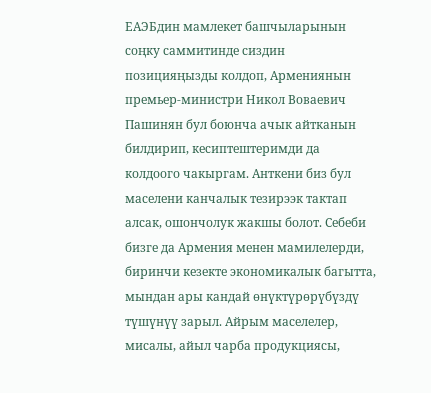ЕАЭБдин мамлекет башчыларынын соңку саммитинде сиздин позицияңызды колдоп, Армениянын премьер-министри Никол Воваевич Пашинян бул боюнча ачык айтканын билдирип, кесиптештеримди да колдоого чакыргам. Анткени биз бул маселени канчалык тезирээк тактап алсак, ошончолук жакшы болот. Себеби бизге да Армения менен мамилелерди, биринчи кезекте экономикалык багытта, мындан ары кандай өнүктүрөрүбүздү түшүнүү зарыл. Айрым маселелер, мисалы, айыл чарба продукциясы,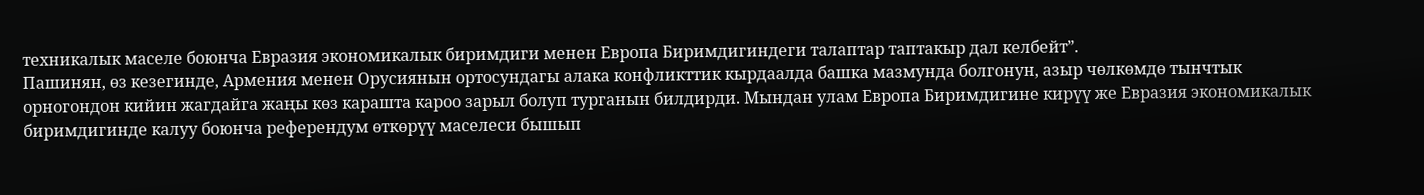техникалык маселе боюнча Евразия экономикалык биримдиги менен Европа Биримдигиндеги талаптар таптакыр дал келбейт”.
Пашинян, өз кезегинде, Армения менен Орусиянын ортосундагы алака конфликттик кырдаалда башка мазмунда болгонун, азыр чөлкөмдө тынчтык орногондон кийин жагдайга жаңы көз карашта кароо зарыл болуп турганын билдирди. Мындан улам Европа Биримдигине кирүү же Евразия экономикалык биримдигинде калуу боюнча референдум өткөрүү маселеси бышып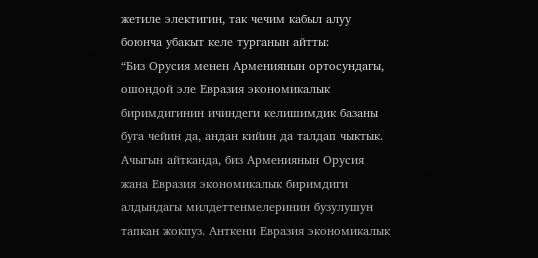жетиле электигин, так чечим кабыл алуу боюнча убакыт келе турганын айтты:
“Биз Орусия менен Армениянын ортосундагы, ошондой эле Евразия экономикалык биримдигинин ичиндеги келишимдик базаны буга чейин да, андан кийин да талдап чыктык. Ачыгын айтканда, биз Армениянын Орусия жана Евразия экономикалык биримдиги алдындагы милдеттенмелеринин бузулушун тапкан жокпуз. Анткени Евразия экономикалык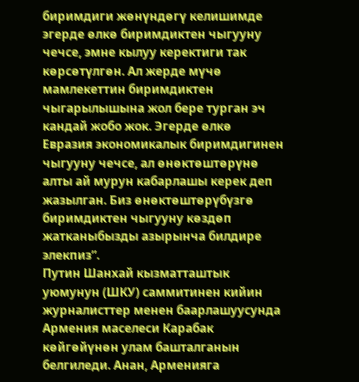биримдиги жөнүндөгү келишимде эгерде өлкө биримдиктен чыгууну чечсе, эмне кылуу керектиги так көрсөтүлгөн. Ал жерде мүчө мамлекеттин биримдиктен чыгарылышына жол бере турган эч кандай жобо жок. Эгерде өлкө Евразия экономикалык биримдигинен чыгууну чечсе, ал өнөктөштөрүнө алты ай мурун кабарлашы керек деп жазылган. Биз өнөктөштөрүбүзгө биримдиктен чыгууну көздөп жатканыбызды азырынча билдире элекпиз”.
Путин Шанхай кызматташтык уюмунун (ШКУ) саммитинен кийин журналисттер менен баарлашуусунда Армения маселеси Карабак көйгөйүнөн улам башталганын белгиледи. Анан, Арменияга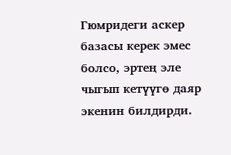Гюмридеги аскер базасы керек эмес болсо, эртең эле чыгып кетүүгө даяр экенин билдирди.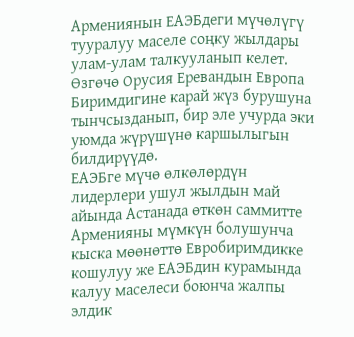Армениянын ЕАЭБдеги мүчөлүгү тууралуу маселе соңку жылдары улам-улам талкууланып келет. Өзгөчө Орусия Еревандын Европа Биримдигине карай жүз бурушуна тынчсызданып, бир эле учурда эки уюмда жүрүшүнө каршылыгын билдирүүдө.
ЕАЭБге мүчө өлкөлөрдүн лидерлери ушул жылдын май айында Астанада өткөн саммитте Арменияны мүмкүн болушунча кыска мөөнөттө Евробиримдикке кошулуу же ЕАЭБдин курамында калуу маселеси боюнча жалпы элдик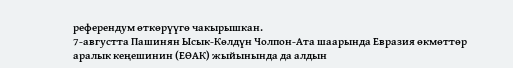референдум өткөрүүгө чакырышкан.
7-августта Пашинян Ысык-Көлдүн Чолпон-Ата шаарында Евразия өкмөттөр аралык кеңешинин (ЕӨАК) жыйынында да алдын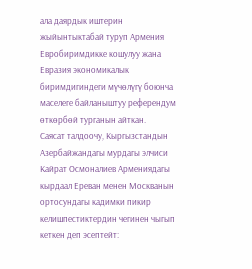ала даярдык иштерин жыйынтыктабай туруп Армения Евробиримдикке кошулуу жана Евразия экономикалык биримдигиндеги мүчөлүгү боюнча маселеге байланыштуу референдум өткөрбөй турганын айткан.
Саясат талдоочу, Кыргызстандын Азербайжандагы мурдагы элчиси Кайрат Осмоналиев Армениядагы кырдаал Ереван менен Москванын ортосундагы кадимки пикир келишпестиктердин чегинен чыгып кеткен деп эсептейт: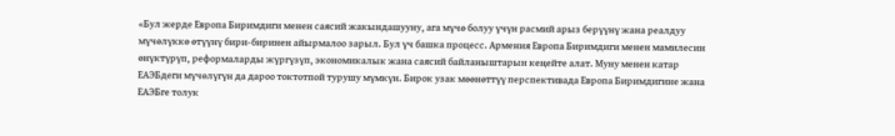«Бул жерде Европа Биримдиги менен саясий жакындашууну, ага мүчө болуу үчүн расмий арыз берүүнү жана реалдуу мүчөлүккө өтүүнү бири-биринен айырмалоо зарыл. Бул үч башка процесс. Армения Европа Биримдиги менен мамилесин өнүктүрүп, реформаларды жүргүзүп, экономикалык жана саясий байланыштарын кеңейте алат. Муну менен катар ЕАЭБдеги мүчөлүгүн да дароо токтотпой турушу мүмкүн. Бирок узак мөөнөттүү перспективада Европа Биримдигине жана ЕАЭБге толук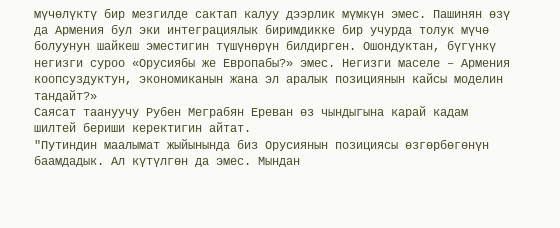мүчөлүктү бир мезгилде сактап калуу дээрлик мүмкүн эмес. Пашинян өзү да Армения бул эки интеграциялык биримдикке бир учурда толук мүчө болуунун шайкеш эместигин түшүнөрүн билдирген. Ошондуктан, бүгүнкү негизги суроо «Орусиябы же Европабы?» эмес. Негизги маселе – Армения коопсуздуктун, экономиканын жана эл аралык позициянын кайсы моделин тандайт?»
Саясат таануучу Рубен Меграбян Ереван өз чындыгына карай кадам шилтей бериши керектигин айтат.
"Путиндин маалымат жыйынында биз Орусиянын позициясы өзгөрбөгөнүн баамдадык. Ал күтүлгөн да эмес. Мындан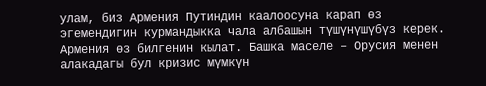улам, биз Армения Путиндин каалоосуна карап өз эгемендигин курмандыкка чала албашын түшүнүшүбүз керек. Армения өз билгенин кылат. Башка маселе – Орусия менен алакадагы бул кризис мүмкүн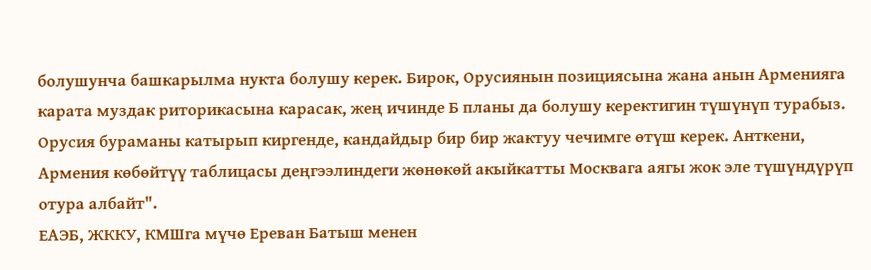болушунча башкарылма нукта болушу керек. Бирок, Орусиянын позициясына жана анын Арменияга карата муздак риторикасына карасак, жең ичинде Б планы да болушу керектигин түшүнүп турабыз. Орусия бураманы катырып киргенде, кандайдыр бир бир жактуу чечимге өтүш керек. Анткени, Армения көбөйтүү таблицасы деңгээлиндеги жөнөкөй акыйкатты Москвага аягы жок эле түшүндүрүп отура албайт".
ЕАЭБ, ЖККУ, КМШга мүчө Ереван Батыш менен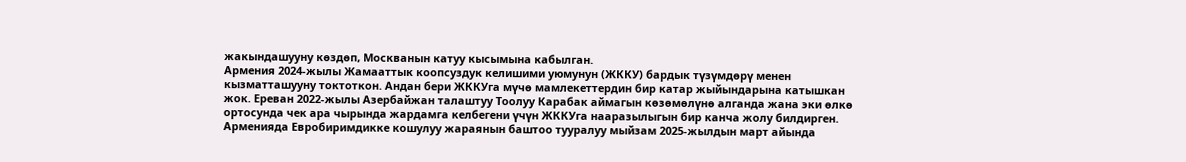жакындашууну көздөп, Москванын катуу кысымына кабылган.
Армения 2024-жылы Жамааттык коопсуздук келишими уюмунун (ЖККУ) бардык түзүмдөрү менен кызматташууну токтоткон. Андан бери ЖККУга мүчө мамлекеттердин бир катар жыйындарына катышкан жок. Ереван 2022-жылы Азербайжан талаштуу Тоолуу Карабак аймагын көзөмөлүнө алганда жана эки өлкө ортосунда чек ара чырында жардамга келбегени үчүн ЖККУга нааразылыгын бир канча жолу билдирген.
Арменияда Евробиримдикке кошулуу жараянын баштоо тууралуу мыйзам 2025-жылдын март айында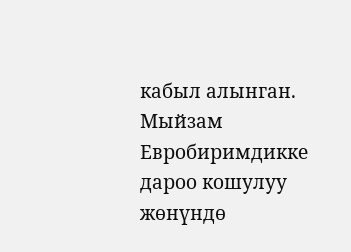кабыл алынган. Мыйзам Евробиримдикке дароо кошулуу жөнүндө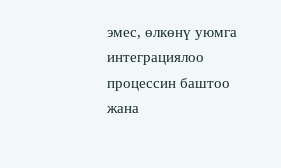эмес, өлкөнү уюмга интеграциялоо процессин баштоо жана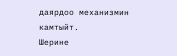даярдоо механизмин камтыйт.
Шерине